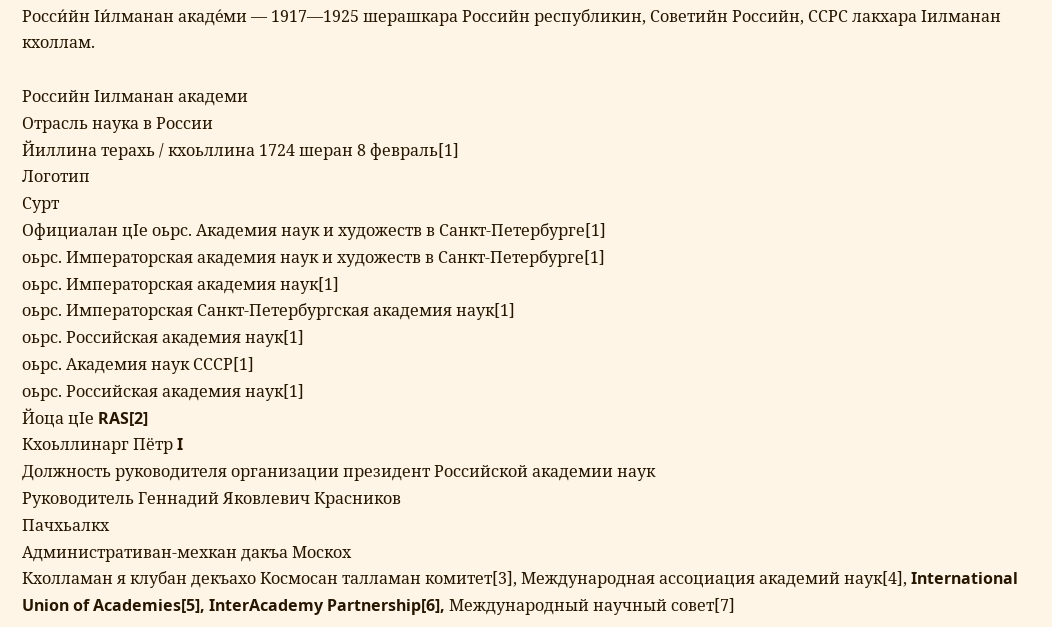Росси́йн Ӏи́лманан акаде́ми — 1917—1925 шерашкара Российн республикин, Советийн Российн, ССРС лакхара Ӏилманан кхоллам.

Российн Ӏилманан академи
Отрасль наука в России
Йиллина терахь / кхоьллина 1724 шеран 8 февраль[1]
Логотип
Сурт
Официалан цӀе оьрс. Академия наук и художеств в Санкт-Петербурге[1]
оьрс. Императорская академия наук и художеств в Санкт-Петербурге[1]
оьрс. Императорская академия наук[1]
оьрс. Императорская Санкт-Петербургская академия наук[1]
оьрс. Российская академия наук[1]
оьрс. Академия наук СССР[1]
оьрс. Российская академия наук[1]
Йоца цӀе RAS[2]
Кхоьллинарг Пётр I
Должность руководителя организации президент Российской академии наук
Руководитель Геннадий Яковлевич Красников
Пачхьалкх
Административан-мехкан дакъа Москох
Кхолламан я клубан декъахо Космосан талламан комитет[3], Международная ассоциация академий наук[4], International Union of Academies[5], InterAcademy Partnership[6], Международный научный совет[7]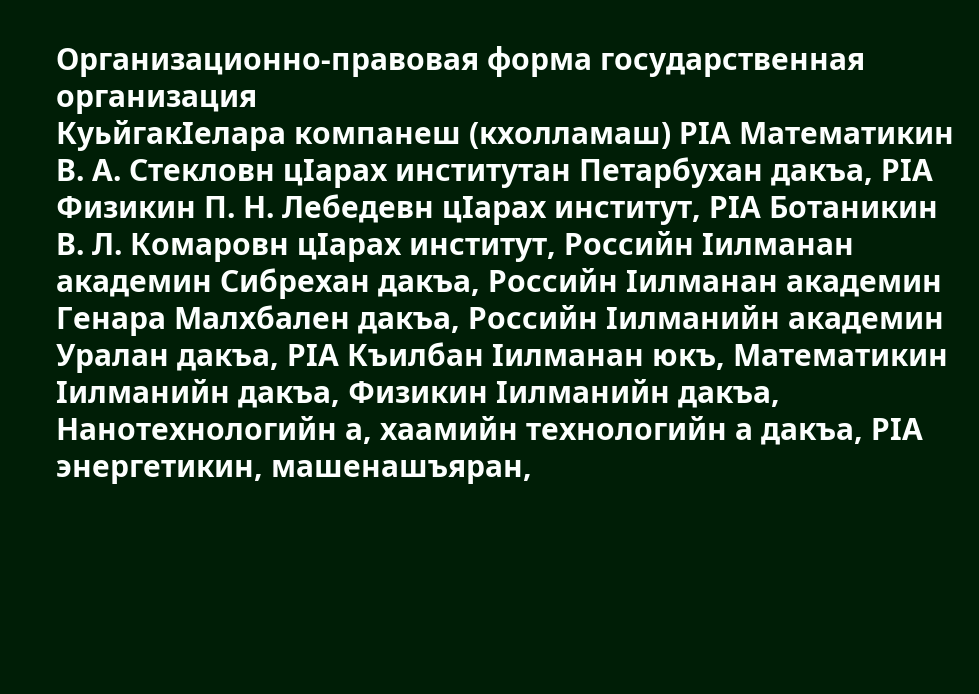Организационно-правовая форма государственная организация
КуьйгакӀелара компанеш (кхолламаш) РӀА Математикин В. А. Стекловн цӀарах институтан Петарбухан дакъа, РӀА Физикин П. Н. Лебедевн цӀарах институт, РӀА Ботаникин В. Л. Комаровн цӀарах институт, Российн Ӏилманан академин Сибрехан дакъа, Российн Ӏилманан академин Генара Малхбален дакъа, Российн Ӏилманийн академин Уралан дакъа, РӀА Къилбан Ӏилманан юкъ, Математикин Ӏилманийн дакъа, Физикин Ӏилманийн дакъа, Нанотехнологийн а, хаамийн технологийн а дакъа, РӀА энергетикин, машенашъяран,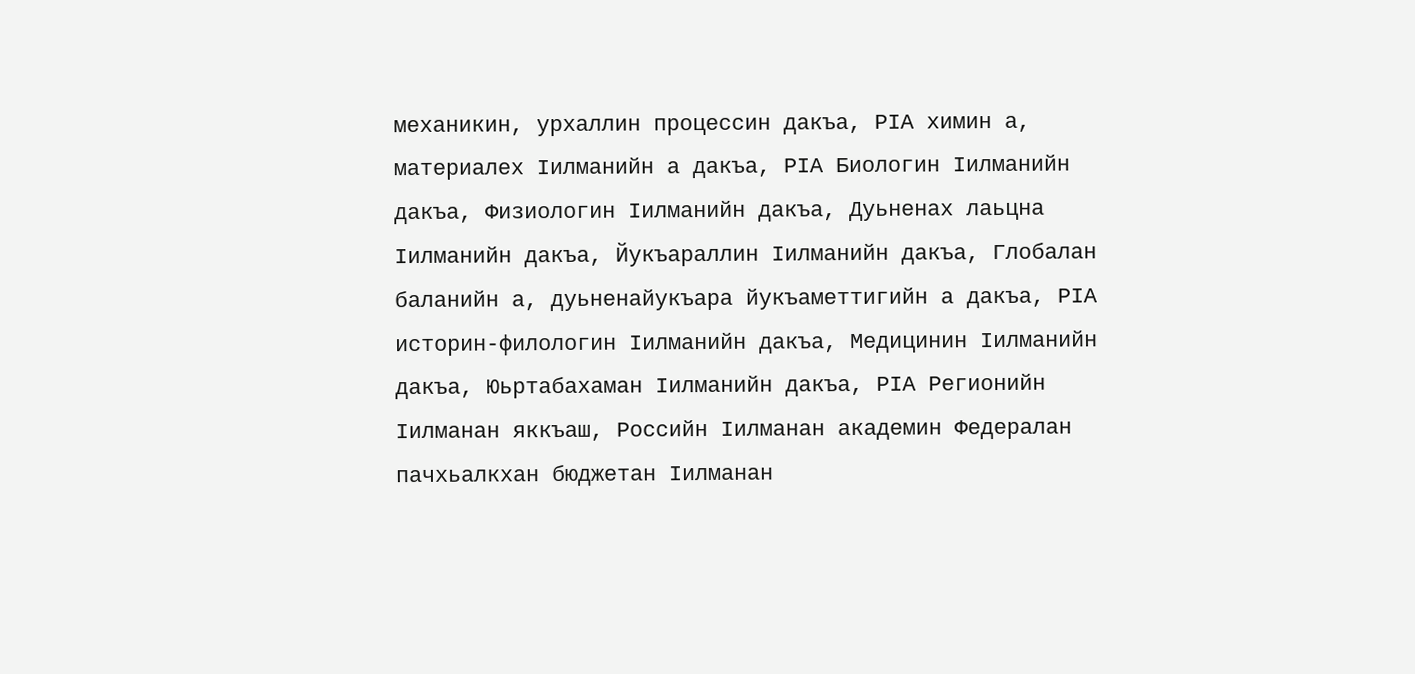механикин, урхаллин процессин дакъа, РӀА химин а, материалех Ӏилманийн а дакъа, РӀА Биологин Ӏилманийн дакъа, Физиологин Ӏилманийн дакъа, Дуьненах лаьцна Ӏилманийн дакъа, Йукъараллин Ӏилманийн дакъа, Глобалан баланийн а, дуьненайукъара йукъаметтигийн а дакъа, РӀА историн-филологин Ӏилманийн дакъа, Медицинин Ӏилманийн дакъа, Юьртабахаман Ӏилманийн дакъа, РӀА Регионийн Ӏилманан яккъаш, Российн Ӏилманан академин Федералан пачхьалкхан бюджетан Ӏилманан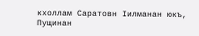кхоллам Саратовн Ӏилманан юкъ, Пущинан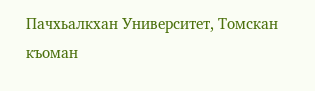Пачхьалкхан Университет, Томскан къоман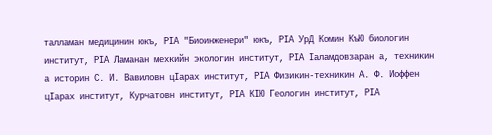талламан медицинин юкъ, РӀА "Биоинженери" юкъ, РӀА УрД Комин КъЮ биологин институт, РӀА Ламанан мехкийн экологин институт, РӀА Ӏаламдовзаран а, техникин а историн С. И. Вавиловн цӀарах институт, РӀА Физикин-техникин А. Ф. Иоффен цӀарах институт, Курчатовн институт, РӀА КӀЮ Геологин институт, РӀА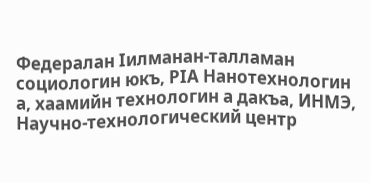Федералан Ӏилманан-талламан социологин юкъ, РӀА Нанотехнологин а, хаамийн технологин а дакъа, ИНМЭ, Научно-технологический центр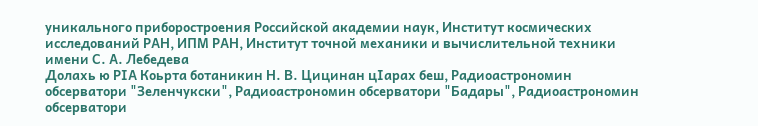уникального приборостроения Российской академии наук, Институт космических исследований РАН, ИПМ РАН, Институт точной механики и вычислительной техники имени С. А. Лебедева
Долахь ю РӀА Коьрта ботаникин Н. В. Цицинан цӀарах беш, Радиоастрономин обсерватори "Зеленчукски", Радиоастрономин обсерватори "Бадары", Радиоастрономин обсерватори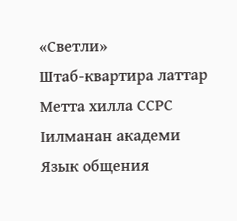«Светли»
Штаб-квартира латтар
Метта хилла ССРС Ӏилманан академи
Язык общения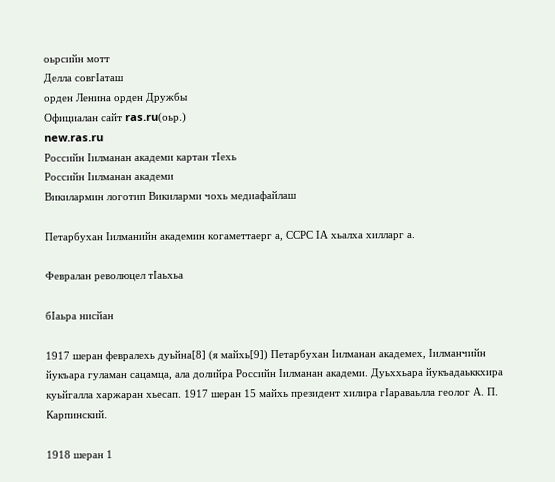оьрсийн мотт
Делла совгӀаташ
орден Ленина орден Дружбы
Официалан сайт ras.ru(оьр.)
new.ras.ru
Российн Ӏилманан академи картан тӀехь
Российн Ӏилманан академи
Викилармин логотип Викиларми чохь медиафайлаш

Петарбухан Ӏилманийн академин когаметтаерг а, ССРС ӀА хьалха хилларг а.

Февралан революцел тӀаьхьа

бӀаьра нисйан

1917 шеран февралехь дуьйна[8] (я майхь[9]) Петарбухан Ӏилманан академех, Ӏилманчийн йукъара гуламан сацамца, ала долийра Российн Ӏилманан академи. Дуьххьара йукъадаьккхира куьйгалла харжаран хьесап. 1917 шеран 15 майхь президент хилира гӀараваьлла геолог А. П. Карпинский.

1918 шеран 1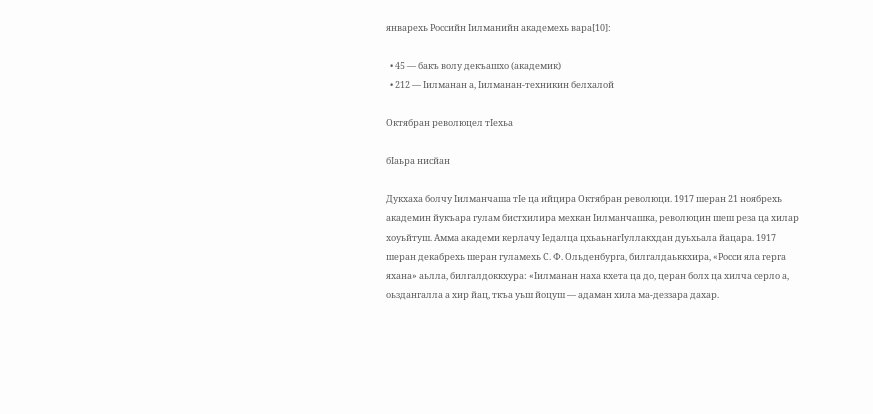январехь Российн Ӏилманийн академехь вара[10]:

  • 45 — бакъ волу декъашхо (академик)
  • 212 — Ӏилманан а, Ӏилманан-техникин белхалой

Октябран революцел тӀехьа

бӀаьра нисйан

Дукхаха болчу Ӏилманчаша тӀе ца ийцира Октябран революци. 1917 шеран 21 ноябрехь академин йукъара гулам бистхилира мехкан Ӏилманчашка, революцин шеш реза ца хилар хоуьйтуш. Амма академи керлачу Ӏедалца цхьаьнагӀуллакхдан дуьхьала йацара. 1917 шеран декабрехь шеран гуламехь С. Ф. Ольденбурга, билгалдаьккхира, «Росси яла герга яхана» аьлла, билгалдоккхура: «Ӏилманан наха кхета ца до, церан болх ца хилча серло а, оьздангалла а хир йац, ткъа уьш йоцуш — адаман хила ма-деззара дахар.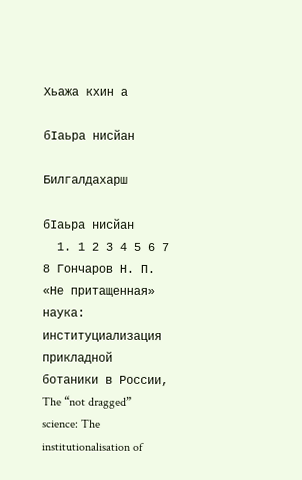Хьажа кхин а

бӀаьра нисйан

Билгалдахарш

бӀаьра нисйан
  1. 1 2 3 4 5 6 7 8 Гончаров Н. П. «Не притащенная» наука: институциализация прикладной ботаники в России, The “not dragged” science: The institutionalisation of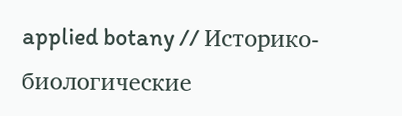applied botany // Историко-биологические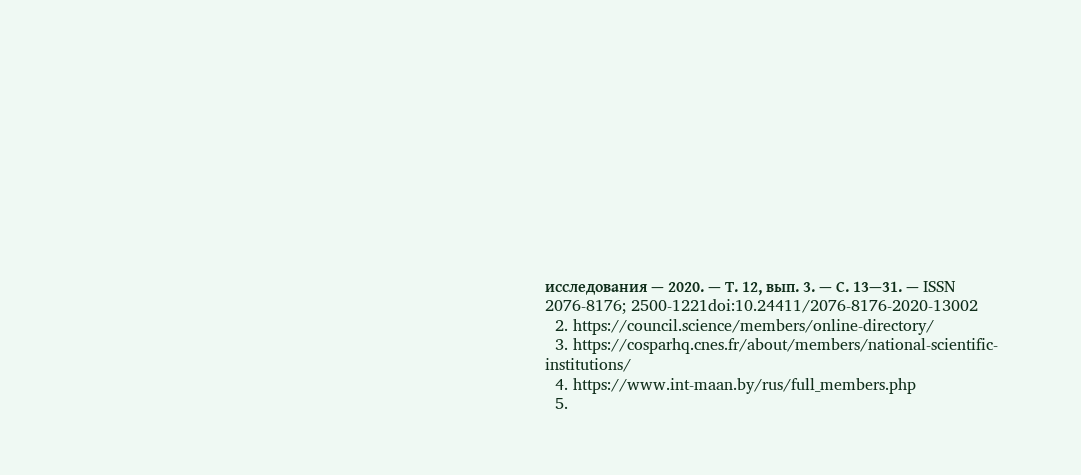исследования — 2020. — Т. 12, вып. 3. — С. 13—31. — ISSN 2076-8176; 2500-1221doi:10.24411/2076-8176-2020-13002
  2. https://council.science/members/online-directory/
  3. https://cosparhq.cnes.fr/about/members/national-scientific-institutions/
  4. https://www.int-maan.by/rus/full_members.php
  5.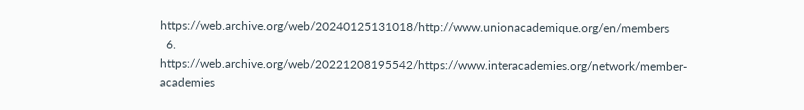https://web.archive.org/web/20240125131018/http://www.unionacademique.org/en/members
  6. https://web.archive.org/web/20221208195542/https://www.interacademies.org/network/member-academies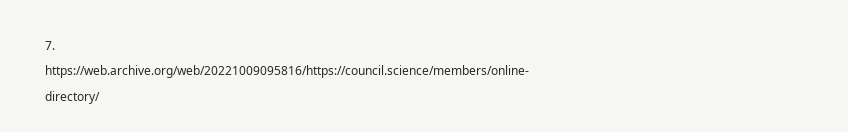7. https://web.archive.org/web/20221009095816/https://council.science/members/online-directory/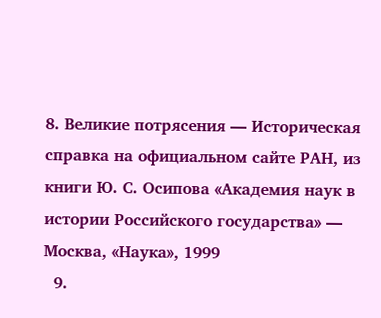8. Великие потрясения — Историческая справка на официальном сайте РАН, из книги Ю. С. Осипова «Академия наук в истории Российского государства» — Москва, «Наука», 1999
  9.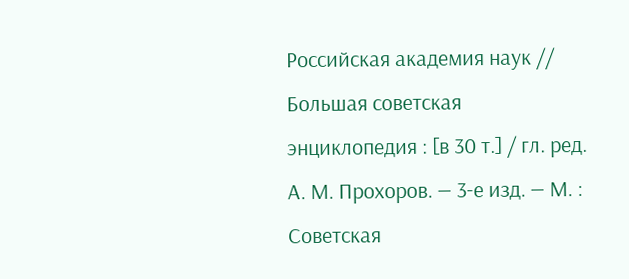Российская академия наук // Большая советская энциклопедия : [в 30 т.] / гл. ред. А. М. Прохоров. — 3-е изд. — М. : Советская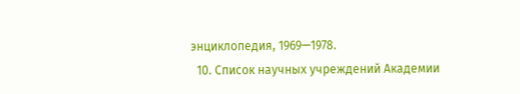энциклопедия, 1969—1978.
  10. Список научных учреждений Академии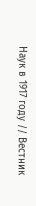Наук в 1917 году // Вестник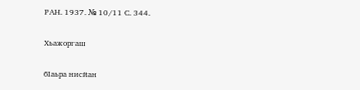РАН. 1937. № 10/11 С. 344.

Хьажоргаш

бӀаьра нисйан